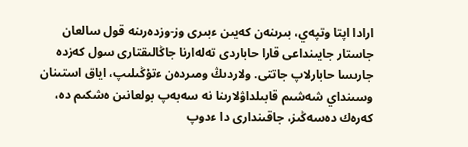ارادا اپتا وتپەي، بىرىنەن كەيىن ءبىرى وز-وزدەرىنە قول سالعان جاستار جايىنداعى قارا حاباردى تەلەارنا جاڭالىقتارى سول كەزدە جارىسا حابارلاپ جاتتى. ولاردىڭ ومىردەن ءتۇڭىلىپ، اياق استىنان وسىنداي شەشىم قابىلداۋلارىنا نە سەبەپ بولعانىن ەشكىم دە، كەرەك دەسەڭىز، جاقىندارى دا ءدوپ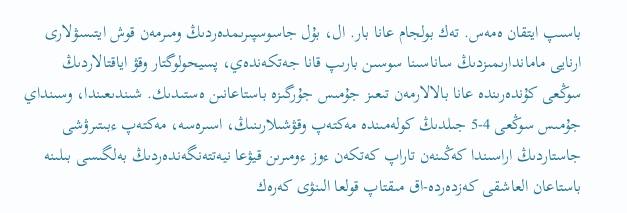باسىپ ايتقان ەمەس. تەك بولجام عانا بار. ال، بۇل جاسوسپىرىمدەردىڭ ومىرمەن قوش ايتىسۋلارى ارنايى ماماندارىمىزدىڭ ساناسىنا سوسىن بارىپ قانا جەتكەندەي، پسيحولوگتار وقۋ اياقتالاردىڭ سوڭعى كۇندەرىندە عانا بالالارمەن تىعىز جۇمىس جۇرگىزە باستاعانىن ەستىدىك. شىندىعىندا، وسىنداي جۇمىس سوڭعى 4-5 جىلدىڭ كولەمىندە مەكتەپ وقۋشىلارىنىڭ، اسىرەسە، مەكتەپ ءبىتىرۋشى جاستاردىڭ اراسىندا كەڭىنەن تاراپ كەتكەن ءوز ءومىرىن قيۋعا نيەتتەنگەندەردىڭ بەلگىسى بىلىنە باستاعان العاشقى كەزدەردە-اق مىقتاپ قولعا الىنۋى كەرەك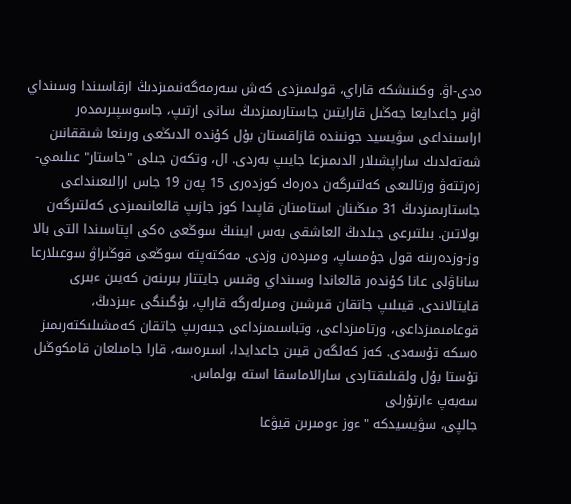ەدى-اۋ. وكىنىشكە قاراي، قولىمىزدى كەش سەرمەگەنىمىزدىڭ ارقاسىندا وسىنداي اۋىر جاعدايعا جەڭىل قارايتىن جاستارىمىزدىڭ سانى ارتىپ، جاسوسپىرىمدەر اراسىنداعى سۋيسيد جونىندە قازاقستان بۇل كۇندە الدىڭعى ورىنعا شىققانىن شەتەلدىك ساراپشىلار الدىمىزعا جايىپ بەردى. ال، وتكەن جىلى "جاستار" عىلىمي-زەرتتەۋ ورتالىعى كەلتىرگەن دەرەك كوزدەرى 15 پەن 19 جاس ارالىعىنداعى جاستارىمىزدىڭ 31 مىڭىنان استامىنان قاپىدا كوز جازىپ قالعانىمىزدى كەلتىرگەن بولاتىن. بىلتىرعى جىلدىڭ العاشقى بەس ايىنىڭ سوڭعى ەكى اپتاسىندا التى بالا وز-وزدەرىنە قول جۇمساپ، ومىردەن وزدى. مەكتەپتە سوڭعى قوڭىراۋ سوعىلارعا ساناۋلى عانا كۇندەر قالعاندا وسىنداي وقىس جايتتار بىرىنەن كەيىن ءبىرى قايتالاندى. قيىلىپ جاتقان قىرشىن ومىرلەرگە قاراپ، بۇگىنگى ءبىزدىڭ، قوعامىمىزداعى، ورتامىزداعى، وتباسىمىزداعى جىبەرىپ جاتقان كەمشىلىكتەرىمىز ەسكە تۇسەدى. كەز كەلگەن قيىن جاعدايدا، اسىرەسە، قارا جامىلعان قامكوڭىل تۇستا بۇل ولقىلىقتاردى سارالاماسقا استە بولماس.
سەبەپ ءارتۇرلى
جالپى، سۋيسيدكە "ءوز ءومىرىن قيۋعا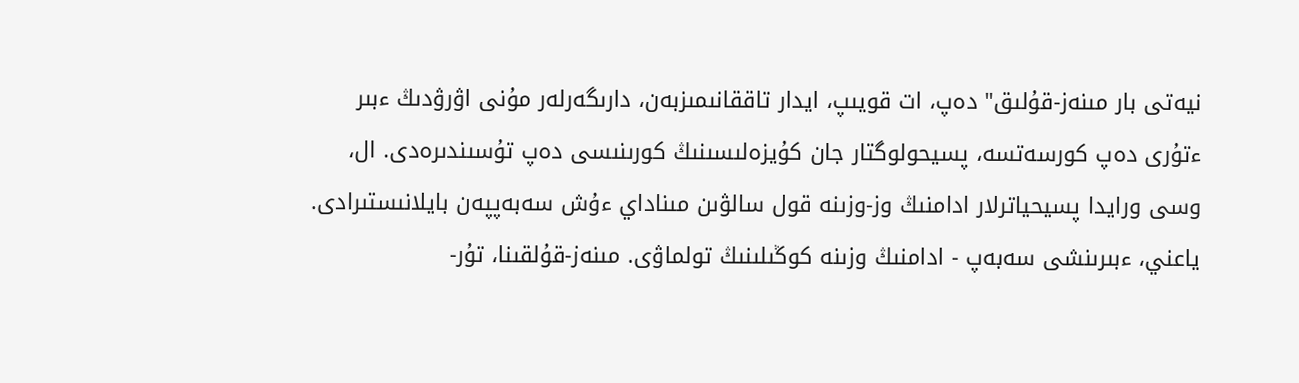نيەتى بار مىنەز-قۇلىق" دەپ، ات قويىپ، ايدار تاققانىمىزبەن، دارىگەرلەر مۇنى اۋرۋدىڭ ءبىر ءتۇرى دەپ كورسەتسە، پسيحولوگتار جان كۇيزەلىسىنىڭ كورىنىسى دەپ تۇسىندىرەدى. ال، وسى ورايدا پسيحياترلار ادامنىڭ وز-وزىنە قول سالۋىن مىناداي ءۇش سەبەپپەن بايلانىستىرادى. ياعني، ءبىرىنشى سەبەپ - ادامنىڭ وزىنە كوڭىلىنىڭ تولماۋى. مىنەز-قۇلقىنا، تۇر-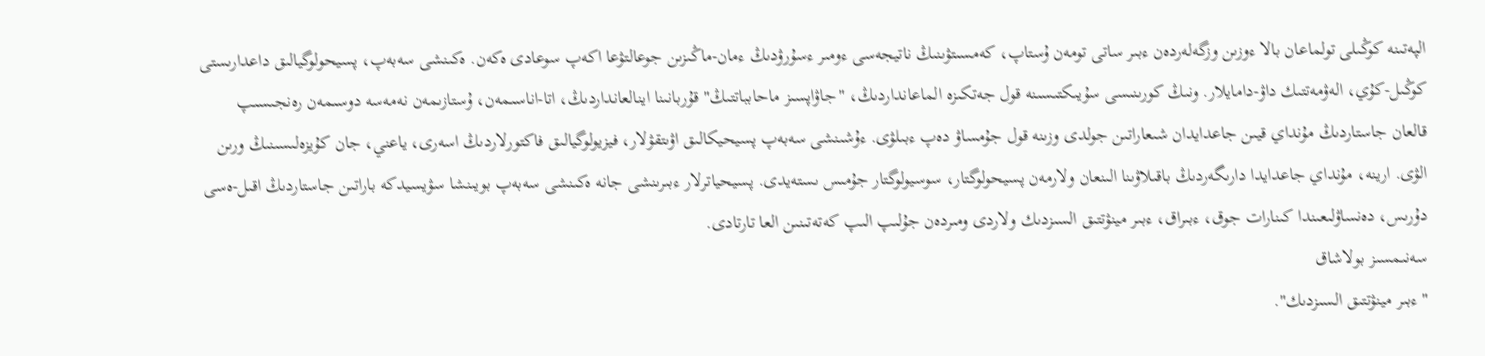الپەتىنە كوڭىلى تولماعان بالا ءوزىن وزگەلەردەن ءبىر ساتى تومەن ۇستاپ، كەمسىتۋىنىڭ ناتيجەسى ءومىر ءسۇرۋدىڭ ءمان-ماڭىزىن جوعالتۋعا اكەپ سوعادى ەكەن. ەكىنشى سەبەپ، پسيحولوگيالىق داعدارىستى كوڭىل-كۇي، الەۋمەتتىك داۋ-دامايلار. ونىڭ كورىنىسى سۇيىكتىسىنە قول جەتكىزە الماعانداردىڭ، "جاۋاپسىز ماحابباتتىڭ" قۇربانىنا اينالعانداردىڭ، اتا-اناسىمەن، ۇستازىمەن نەمەسە دوسىمەن رەنجىسىپ قالعان جاستاردىڭ مۇنداي قيىن جاعدايدان شىعاراتىن جولدى وزىنە قول جۇمساۋ دەپ ءبىلۋى. ءۇشىنشى سەبەپ پسيحيكالىق اۋىتقۋلار، فيزيولوگيالىق فاكتورلاردىڭ اسەرى، ياعني، جان كۇيزەلىسىنىڭ ورىن الۋى. ارينە، مۇنداي جاعدايدا دارىگەردىڭ باقىلاۋىنا الىنعان ولارمەن پسيحولوگتار، سوسيولوگتار جۇمىس ىستەيدى. پسيحياترلار ءبىرىنشى جانە ەكىنشى سەبەپ بويىنشا سۋيسيدكە باراتىن جاستاردىڭ اقىل-ەسى دۇرىس، دەنساۋلىعىندا كىنارات جوق، ءبىراق، ءبىر مينۋتتىق السىزدىك ولاردى ومىردەن جۇلىپ الىپ كەتەتىنىن العا تارتادى.
سەنىمسىز بولاشاق
"ءبىر مينۋتتىق السىزدىك".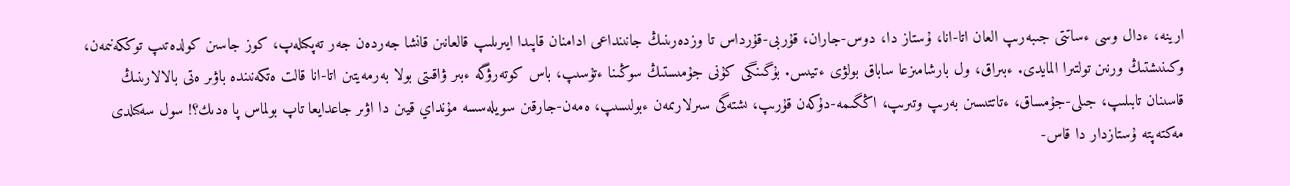ارينە، ءدال وسى ءساتتى جىبەرىپ العان اتا-انا، ۇستاز دا، دوس-جاران، قۇربى-قۇرداس تا وزدەرىنىڭ جانىنداعى ادامنان قاپىدا ايىرىلىپ قالعانىن قانشا جەردەن جەر تەپكىلەپ، كوز جاسىن كولدەتىپ توككەنىمەن، وكىنىشتىڭ ورنىن تولتىرا المايدى. ءبىراق، ول بارشامىزعا ساباق بولۋى ءتيىس. بۇگىنگى كۇنى جۇمىستىڭ سوڭىنا ءتۇسىپ، باس كوتەرۋگە ءبىر ۋاقىتى بولا بەرمەيتىن اتا-انا قالت ەتكەنىندە باۋىر ەتى بالالارىنىڭ قاسىنان تابىلىپ، جىلى-جۇمساق، ءتاتتىسىن بەرىپ وتىرىپ، اڭگىمە-دۇكەن قۇرىپ، ىشتەگى سىرلارىمەن ءبولىسىپ، ەمەن-جارقىن سويلەسسە مۇنداي قيىن دا اۋىر جاعدايعا تاپ بولماس پا ەدىك؟! سول سەكىلدى مەكتەپتە ۇستازدار دا قاس-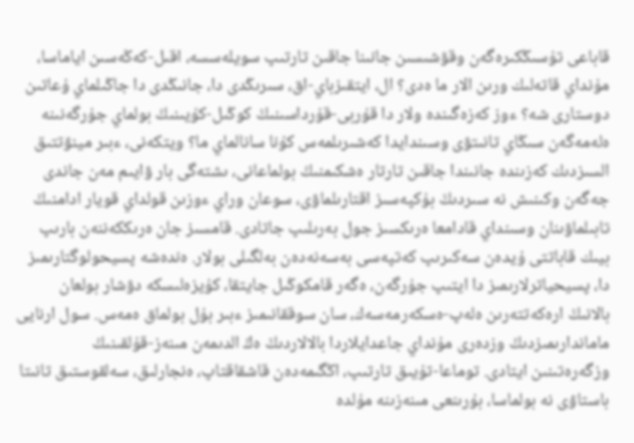قاباعى تۇسىڭكىرەگەن وقۋشىسىن جانىنا جاقىن تارتىپ سويلەسسە، اقىل-كەڭەسىن اياماسا، مۇنداي قاتەلىك ورىن الار ما ەدى؟ ال، ايتقىزباي-اق، سىرىڭدى دا، جانىڭدى دا جاڭىلماي ۇعاتىن دوستارى شە؟ ءوز كەزەگىندە ولار دا قۇربى-قۇرداسىنىڭ كوڭىل-كۇيىنىڭ بولماي جۇرگەنىنە ەلەمەگەن سىڭاي تانىتۋى وسىندايدا كەشىرىلمەس كۇنا سانالماي ما؟ ويتكەنى، ءبىر مينۋتتىق السىزدىك كەزىندە جانىندا جاقىن تارتار ەشكىمنىڭ بولماعانى، ىشتەگى بار ۋايىم مەن جاندى جەگەن وكىنىش نە سىردىڭ بۇكپەسىز اقتارىلماۋى، سوعان وراي ءوزىن قولداي قويار ادامنىڭ تابىلماۋىنان وسىنداي قادامعا ەرىكسىز جول بەرىلىپ جاتادى. قامسىز جان ەرىككەننەن بارىپ بيىك قاباتتى ۇيدەن سەكىرىپ كەتپەسى بەسەنەدەن بەلگىلى بولار. ەندەشە پسيحولوگتارىمىز دا، پسيحياترلارىمىز دا ايتىپ جۇرگەن، ەگەر قامكوڭىل جايتقا، كۇيزەلىسكە دۋشار بولعان بالانىڭ ارەكەتتەرىن ەلەپ-ەسكەرمەسەك، سان سوققانىمىز ءبىر بۇل بولماق ەمەس. سول ارنايى ماماندارىمىزدىڭ وزدەرى مۇنداي جاعدايلاردا بالالاردىڭ ەڭ الدىمەن مىنەز-قۇلقىنىڭ وزگەرەتىنىن ايتادى. توماعا-تۇيىق تارتىپ، اڭگىمەدەن قاشقاقتاپ، ەنجارلىق، سەلقوستىق تانىتا باستاۋى نە بولماسا، بۇرىنعى مىنەزىنە مۇلدە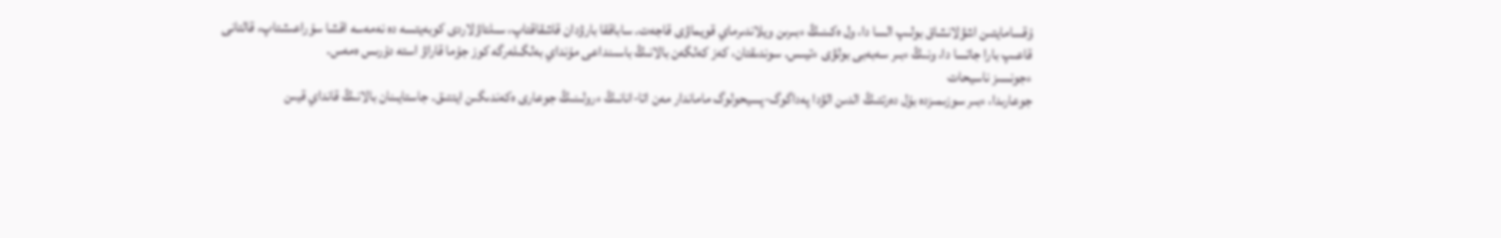ۇقسامايتىن اشۋلانشاق بولىپ السا دا، ول ەكىنىڭ ءبىرىن ويلاندىرماي قويماۋى قاجەت. ساباققا بارۋدان قاشقاقتاپ، سىلتاۋلاردى كوبەيتسە دە نەمەسە اقشا سۇراعىشتاپ، قالتانى قاعىپ بارا جاتسا دا، ونىڭ ءبىر سەبەبى بولۋى ءتيىس. سوندىقتان، كەز كەلگەن بالانىڭ باسىنداعى مۇنداي بەلگىلەرگە كوز جۇما قاراۋ استە دۇرىس ەمەس.
ءجونسىز ناسيحات
جوعارىدا، ءبىر سوزىمىزدە بۇل دەرتتىڭ الدىن الۋدا پەداگوگ-پسيحولوگ ماماندار مەن اتا-انانىڭ ءرولىنىڭ جوعارى ەكەندىگىن ايتتىق. جاستايىنان بالانىڭ قانداي قيىن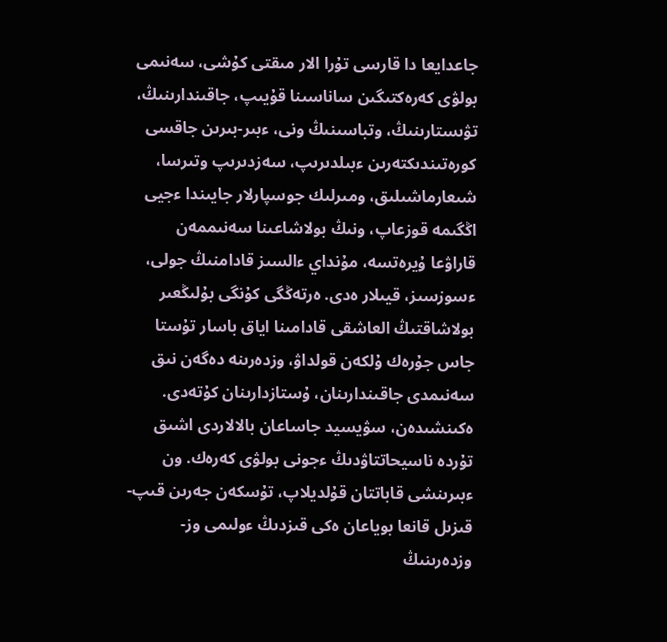جاعدايعا دا قارسى تۇرا الار مىقتى كۇشى، سەنىمى بولۋى كەرەكتىگىن ساناسىنا قۇيىپ، جاقىندارىنىڭ، تۋىستارىنىڭ، وتباسىنىڭ ونى، ءبىر-بىرىن جاقسى كورەتىندىكتەرىن ءبىلدىرىپ، سەزدىرىپ وتىرسا، شىعارماشىلىق، ومىرلىك جوسپارلار جايىندا ءجيى اڭگىمە قوزعاپ، ونىڭ بولاشاعىنا سەنىممەن قاراۋعا ۇيرەتسە، مۇنداي ءالسىز قادامنىڭ جولى، ءسوزسىز، قيىلار ەدى. ەرتەڭگى كۇنگى بۇلىڭعىر بولاشاقتىڭ العاشقى قادامىنا اياق باسار تۇستا جاس جۇرەك ۇلكەن قولداۋ، وزدەرىنە دەگەن نىق سەنىمدى جاقىندارىنان، ۇستازدارىنان كۇتەدى.
ەكىنشىدەن، سۋيسيد جاساعان بالالاردى اشىق تۇردە ناسيحاتتاۋدىڭ ءجونى بولۋى كەرەك. ون ءبىرىنشى قاباتتان قۇلديلاپ، تۇسكەن جەرىن قىپ-قىزىل قانعا بوياعان ەكى قىزدىڭ ءولىمى وز-وزدەرىنىڭ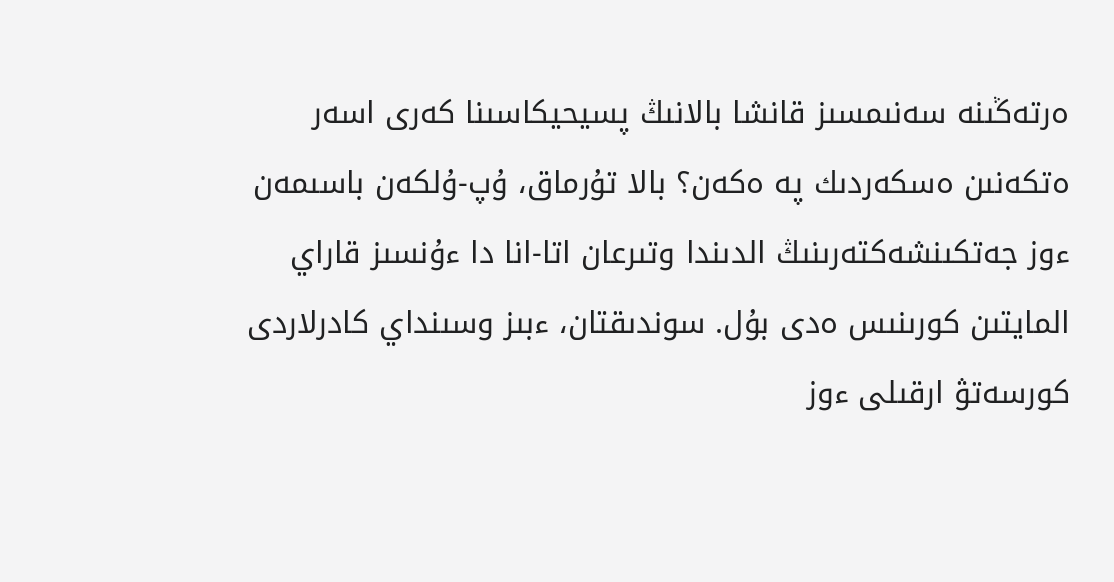ەرتەڭىنە سەنىمسىز قانشا بالانىڭ پسيحيكاسىنا كەرى اسەر ەتكەنىن ەسكەردىك پە ەكەن؟ بالا تۇرماق، ۇپ-ۇلكەن باسىمەن ءوز جەتكىنشەكتەرىنىڭ الدىندا وتىرعان اتا-انا دا ءۇنسىز قاراي المايتىن كورىنىس ەدى بۇل. سوندىقتان، ءبىز وسىنداي كادرلاردى كورسەتۋ ارقىلى ءوز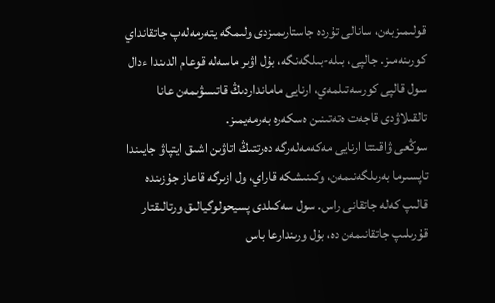قولىمىزبەن، سانالى تۇردە جاستارىمىزدى ولىمگە يتەرمەلەپ جاتقانداي كورىنەمىز. جالپى، بىلە-بىلگەنگە، بۇل اۋىر ماسەلە قوعام الدىندا ءدال سول قالپى كورسەتىلمەي، ارنايى مامانداردىڭ قاتىسۋىمەن عانا تالقىلاۋدى قاجەت ەتەتىنىن ەسكەرە بەرمەيمىز.
سوڭعى ۋاقىتتا ارنايى مەكەمەلەرگە دەرتتىڭ اتاۋىن اشىق ايتپاۋ جايىندا تاپسىرما بەرىلگەنىمەن، وكىنىشكە قاراي، ول ازىرگە قاعاز جۇزىندە قالىپ كەلە جاتقانى راس. سول سەكىلدى پسيحولوگيالىق ورتالىقتار قۇرىلىپ جاتقانىمەن دە، بۇل ورىندارعا باس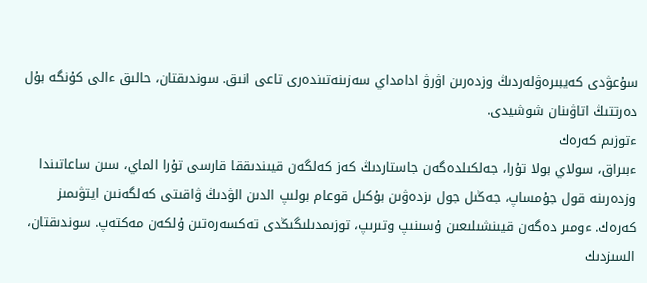سۇعۋدى كەيبىرەۋلەردىڭ وزدەرىن اۋرۋ ادامداي سەزىنەتىندەرى تاعى انىق. سوندىقتان، حالىق ءالى كۇنگە بۇل دەرتتىڭ اتاۋىنان شوشيدى.
ءتوزىم كەرەك
ءبىراق، سولاي بولا تۇرا، جەلكىلدەگەن جاستاردىڭ كەز كەلگەن قيىندىققا قارسى تۇرا الماي، سىن ساعاتىندا وزدەرىنە قول جۇمساپ، جەڭىل جول ىزدەۋىن بۇكىل قوعام بولىپ الدىن الۋدىڭ ۋاقىتى كەلگەنىن ايتۋىمىز كەرەك. ءومىر دەگەن قيىنشىلىعىن ۇسىنىپ وتىرىپ، توزىمدىلىگىڭدى تەكسەرەتىن ۇلكەن مەكتەپ. سوندىقتان، السىزدىك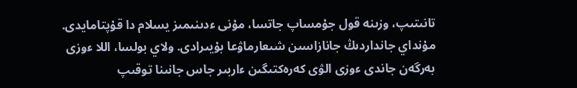تانىتىپ، وزىنە قول جۇمساپ جاتسا، مۇنى ءدىنىمىز يسلام دا قۇپتامايدى. مۇنداي جانداردىڭ جانازاسىن شىعارماۋعا بۇيىرادى. ولاي بولسا، اللا ءوزى بەرگەن جاندى ءوزى الۋى كەرەكتىگىن ءاربىر جاس جانىنا توقىپ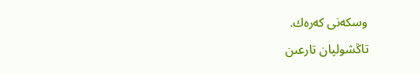وسكەنى كەرەك.
تاڭشولپان تارعىن